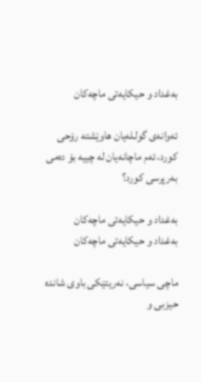به‌غداد و حیكایه‌تی ماچه‌كان

ئه‌وانه‌ی گولـله‌یان هاوێشته‌ رۆحی كورد، ئه‌م ماچانه‌یان له‌ چییه‌ بۆ ده‌می به‌رپرسی كورد؟

به‌غداد و حیكایه‌تی ماچه‌كان
به‌غداد و حیكایه‌تی ماچه‌كان

ماچی سیاسی، نه‌ریتێكی باوی شانده‌ حیزبی و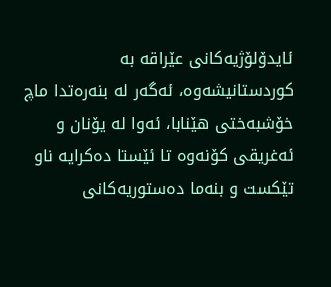ئایدۆلۆژیه‌كانی عێراقه‌ به‌ كوردستانیشه‌وه‌، ئه‌گه‌ر له‌ بنه‌ره‌تدا ماچ خۆشبه‌ختی هێنابا، ئه‌وا له‌ یۆنان و ئه‌غریقی كۆنه‌وه‌ تا ئێستا ده‌كرایه‌ ناو تێكست و بنه‌ما ده‌ستوریه‌كانی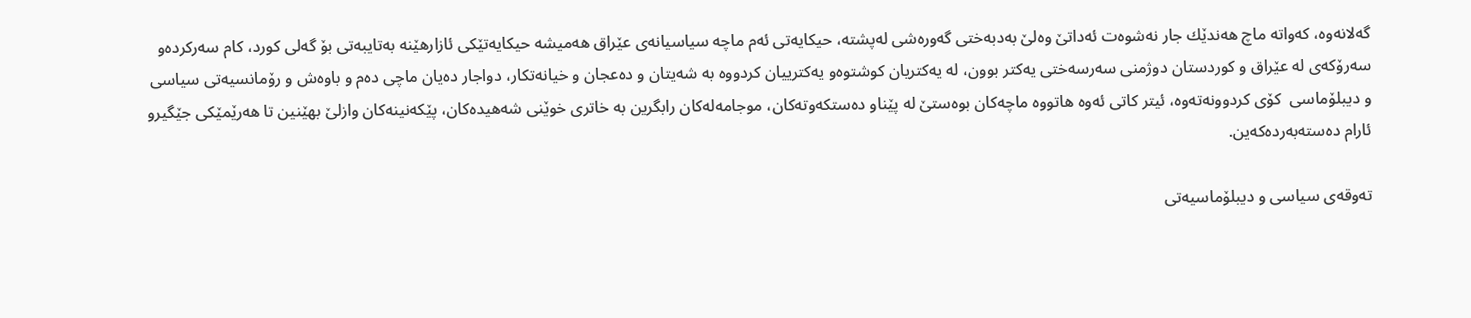گه‌لانه‌وه‌، كه‌واته‌ ماچ هه‌ندێك جار نه‌شوه‌ت ئه‌داتێ وه‌لێ به‌دبه‌ختی گه‌وره‌شی له‌پشته‌، حیكایه‌تی ئه‌م ماچه‌‌ سیاسیانه‌ی عێراق هه‌میشه‌ حیكایه‌تێكی ئازارهێنه‌ به‌تایبه‌تی بۆ گه‌لی كورد، كام سه‌ركرده‌و سه‌رۆكه‌ی له‌ عێراق و كوردستان دوژمنی سه‌رسه‌ختی یه‌كتر بوون، له‌ یه‌كتریان كوشتوه‌و یه‌كترییان كردووه‌ به‌ شه‌یتان و ده‌عجان و خیانه‌تكار، دواجار ده‌یان ماچی ده‌م و باوه‌ش و رۆمانسیه‌تی سیاسی و دیبلۆماسی  كۆی كردوونه‌ته‌وه‌، ئیتر كاتی ئه‌وه‌ هاتووه‌ ماچه‌كان بوه‌ستێ له‌ پێناو ده‌ستكه‌وته‌كان، موجامه‌له‌كان رابگرین به‌ خاتری خوێنی شه‌هیده‌كان، پێكه‌نینه‌كان وازلێ بهێنین تا هه‌رێمێكی جێگیرو ئارام ده‌سته‌به‌رده‌كه‌ین.

ته‌وقه‌ی سیاسی و دیبلۆماسیه‌تی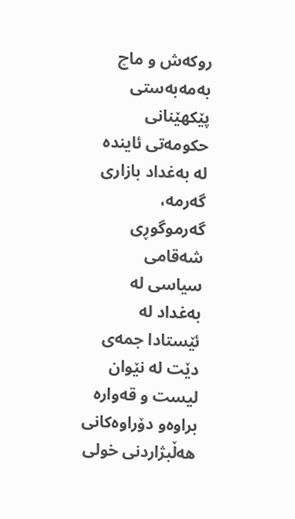روكه‌ش و ماچ به‌مه‌به‌ستی پێكهێنانی حكومه‌تی ئاینده‌ له‌ به‌غداد بازاری گه‌رمه‌، گه‌رموگوڕی شه‌قامی سیاسی له‌ به‌غداد له‌ ئێستادا جمه‌ی دێت له‌ نێوان لیست و قه‌واره‌ براوه‌و دۆراوه‌كانی هه‌ڵبژاردنی خولی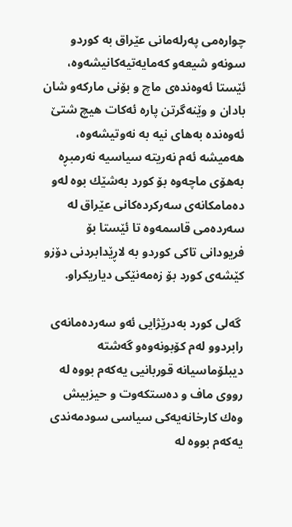چواره‌می په‌رله‌مانی عێراق به‌ كوردو سونه‌و شیعه‌و كه‌مایه‌تیه‌كانیشه‌وه‌، ئێستا ئه‌وه‌نده‌ی ماچ و بۆنی ماركه‌و شان بادان و وێنه‌گرتن پاره‌ ئه‌كات هیچ شتێ ئه‌وه‌نده‌ به‌های نیه‌ به‌ نه‌وتیشه‌وه‌، هه‌میشه‌ ئه‌م نه‌ریته‌ سیاسیه‌ نه‌رمبڕه‌ به‌هۆی ماچه‌وه‌ بۆ كورد به‌شێك بوه‌ له‌و ده‌مامكانه‌ی سه‌ركرده‌كانی عێراق له‌ سه‌رده‌می قاسمه‌وه‌ تا ئێستا بۆ فریودانی تاكی كوردو به‌ لاڕێدابردنی دۆزو كێشه‌ی كورد بۆ زه‌مه‌نێكی دیاریكراو.

 گه‌لی كورد به‌درێژایی ئه‌و سه‌رده‌مانه‌ی رابردوو له‌م كۆبونه‌وه‌و گه‌شته‌ دیبلۆماسیانه‌ قوربانیی یه‌كه‌م بووه‌ له‌ رووی ماف و ده‌ستكه‌وت و حیزبیش وه‌ك كارخانه‌یه‌كی سیاسی سودمه‌ندی یه‌كه‌م بووه‌ له‌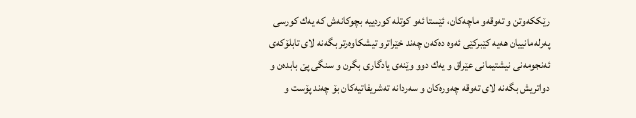رێككه‌وتن و ته‌وقه‌و ماچه‌كان، ئێستا ئه‌و كوتله‌ كوردییه‌ بچوكانه‌ش كه‌ یه‌ك كورسی په‌رله‌مانییان هه‌یه‌ كێبركێی ئه‌وه‌ ده‌كه‌ن چه‌ند خێراترو تیشكاوه‌رتر بگه‌نه‌ لای تابلۆكه‌ی ئه‌نجومه‌نی نیشتیمانی عێراق و یه‌ك دوو وێنه‌ی یادگاری بگرن و سنگی پێ بابده‌ن و دواتریش بگه‌نه‌ لای ته‌وقه‌ چه‌وره‌كان و سه‌ردانه‌ ته‌شریفاتیه‌كان بۆ چه‌ند پۆست و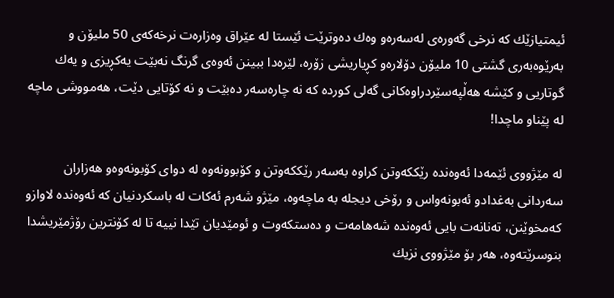ئیمتیازێك كه‌ نرخی گه‌وره‌ی له‌سه‌ره‌و وه‌ك ده‌وترێت ئێستا له‌ عێراق وه‌زاره‌ت نرخه‌كه‌ی 50 ملیۆن و به‌رێوه‌به‌ری گشتی 10 ملیۆن دۆلاره‌و كڕیاریشی زۆره‌، لێره‌دا ببینن ئه‌وه‌ی گرنگ نه‌بێت یه‌كڕیزی و یه‌ك گوتاریی و كێشه‌ هه‌ڵپه‌سێردراوه‌كانی گه‌لی كورده‌ كه‌ نه‌ چاره‌سه‌ر ده‌بێت و نه‌ كۆتایی دێت، هه‌مووشی ماچه‌ له‌ پێناو ماچدا!

له‌ مێژووی ئێمه‌دا ئه‌وه‌نده‌ رێككه‌وتن كراوه‌ به‌سه‌ر رێككه‌وتن و كۆبوونه‌وه‌ له‌ دوای كۆبونه‌وه‌و هه‌زاران سه‌ردانی به‌غدادو ئه‌بونه‌واس و رۆخی دیجله‌ به‌ ماچه‌وه‌، مێژو شه‌رم ئه‌كات له‌ باسكردنیان كه‌ ئه‌وه‌نده‌ لاوازو كه‌مخوێنن، ته‌نانه‌ت بایی ئه‌وه‌نده‌ شه‌هامه‌ت و ده‌ستكه‌وت و ئومێدیان تێدا نییه‌ تا له‌ كۆنترین رۆژمێریشدا بنوسرێته‌وه‌، هه‌ر بۆ مێژووی نزیك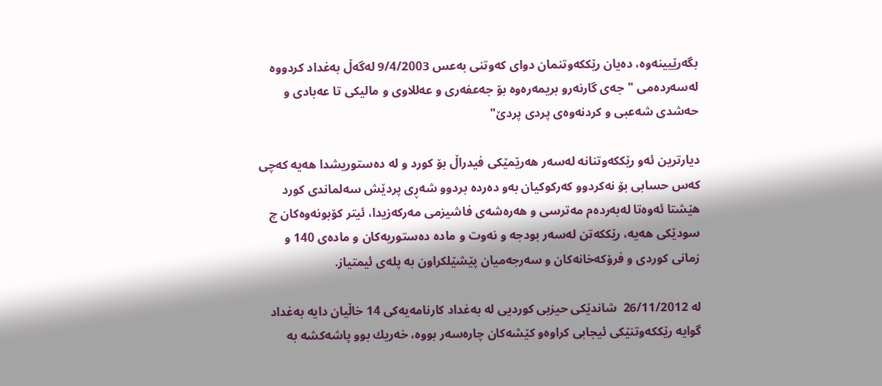بگه‌رێیینه‌وه‌، ده‌یان رێككه‌وتنمان دوای كه‌وتنی به‌عس 9/4/2003 له‌گه‌ڵ به‌غداد كردووه‌ له‌سه‌رده‌می "جه‌ی گارنه‌رو بریمه‌ره‌وه‌ بۆ جه‌عفه‌ری و عه‌للاوی و مالیكی تا عه‌بادی و حه‌شدی شه‌عبی و كردنه‌وه‌ی پردی پردێ"

دیارترین ئه‌و رێككه‌وتنانه‌ له‌سه‌ر هه‌رێمێكی فیدراڵ بۆ كورد و له‌ ده‌ستوریشدا هه‌یه‌ كه‌چی كه‌س حسابی بۆ نه‌كردوو كه‌ركوكیان به‌و ده‌رده‌ بردوو شه‌ڕی پردێش سه‌لماندی كورد هێشتا ئه‌وه‌تا له‌به‌رده‌م مه‌ترسی و هه‌ره‌شه‌ی فاشیزمی مه‌ركه‌زیدا، ئیتر كۆبونه‌وه‌كان چ سودێكی هه‌یه‌، رێككه‌تن له‌سه‌ر بودجه‌ و نه‌وت و ماده‌ ده‌ستوریه‌كان و ماده‌ی 140 و زمانی كوردی و فرۆكه‌خانه‌كان و سه‌رجه‌میان پێشێلكراون به‌ پله‌ی ئیمتیاز.

له‌ 26/11/2012  شاندێكی حیزبی كوردیی له‌ به‌غداد كارنامه‌یه‌كی 14 خاڵیان دایه‌ به‌غداد گوایه‌ رێككه‌وتنێكی ئیجابی كراوه‌و كێشه‌كان چاره‌سه‌ر بووه‌، خه‌ریك بوو پاشه‌كشه‌ به‌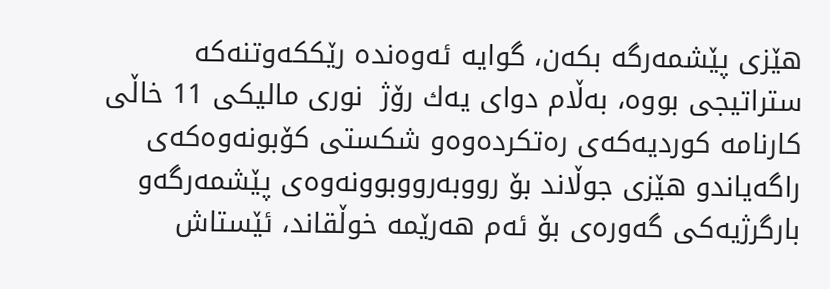هێزی پێشمه‌رگه‌ بكه‌ن، گوایه‌ ئه‌وه‌نده‌ رێككه‌وتنه‌كه‌ ستراتیجی بووه‌، به‌ڵام دوای یه‌ك رۆژ  نوری مالیكی 11 خاڵی كارنامه‌ كوردیه‌كه‌ی ره‌تكرده‌وه‌و شكستی كۆبونه‌وه‌كه‌ی راگه‌یاندو هێزی جوڵاند بۆ رووبه‌رووبوونه‌وه‌ی پێشمه‌رگه‌و بارگرژیه‌كی گه‌وره‌ی بۆ ئه‌م هه‌رێمه‌ خوڵقاند، ئێستاش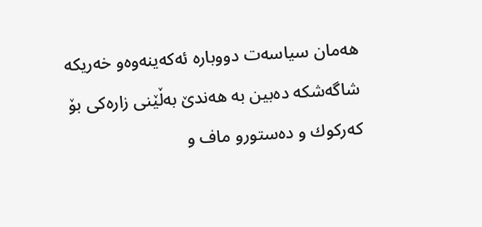هه‌مان سیاسه‌ت دووباره‌ ئه‌كه‌ینه‌وه‌و خه‌ریكه‌ شاگه‌شكه‌ ده‌بین به‌ هه‌ندێ به‌ڵێنی زاره‌كی بۆ كه‌ركوك و ده‌ستورو ماف و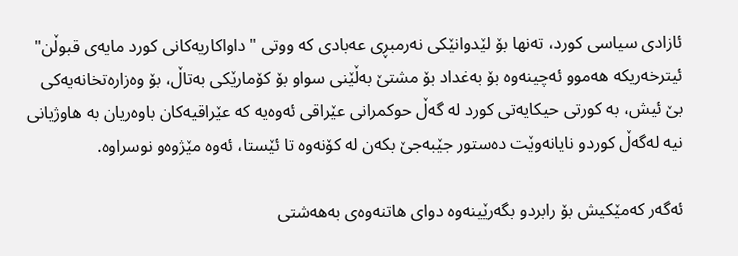ئازادی سیاسی كورد، ته‌نها بۆ لێدوانێكی نه‌رمبڕی عه‌بادی كه‌ ووتی "داواكاریه‌كانی كورد مایه‌ی قبوڵن" ئیترخه‌ریكه‌ هه‌موو ئه‌چینه‌وه‌ بۆ به‌غداد بۆ مشتێ به‌ڵێنی سواو بۆ كۆمارێكی به‌تاڵ، بۆ وه‌زاره‌تخانه‌یه‌كی بێ ئیش، به‌ كورتی حیكایه‌تی كورد له‌ گه‌ڵ حوكمرانی عێراقی ئه‌وه‌یه‌ كه‌ عێراقیه‌كان باوه‌ریان به‌ هاوژیانی نیه‌ له‌گه‌ڵ كوردو نایانه‌وێت ده‌ستور جێبه‌جێ بكه‌ن له‌ كۆنه‌وه‌ تا ئێستا، ئه‌وه‌ مێژوه‌و نوسراوه‌.

ئه‌گه‌ر كه‌مێكیش بۆ رابردو بگه‌رێینه‌وه‌ دوای هاتنه‌وه‌ی به‌هه‌شتی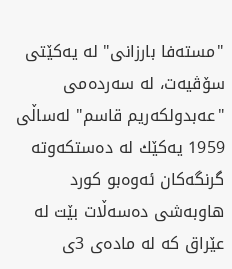"مسته‌فا بارزانی" له‌ یه‌كێتی سۆڤیه‌ت، له‌ سه‌رده‌می "عه‌بدولكه‌ریم قاسم" له‌ساڵی  1959 یه‌كێك له‌ ده‌ستكه‌وته‌ گرنگه‌كان ئه‌وه‌بو كورد هاوبه‌شی ده‌سه‌ڵات بێت له‌ عێراق كه‌ له‌ ماده‌ی 3ی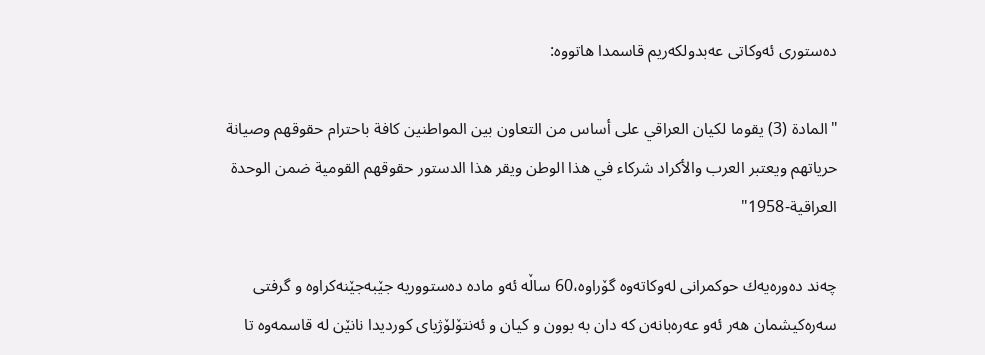ده‌ستوری ئه‌وكاتی عه‌بدولكه‌ریم قاسمدا هاتووه‌:

"المادة (3) يقوما لكيان العراقي على أساس من التعاون بين المواطنين كافة باحترام حقوقهم وصيانة حرياتهم ويعتبر العرب والأكراد شركاء في هذا الوطن ويقر هذا الدستور حقوقهم القومية ضمن الوحدة العراقية-1958"

چه‌ند ده‌وره‌یه‌ك حوكمرانی له‌وكاته‌وه‌ گۆراوه‌،60 ساڵه‌ ئه‌و ماده‌ ده‌ستووریه‌ جێبه‌جێنه‌كراوه‌ و گرفتی سه‌ره‌كیشمان هه‌ر ئه‌و عه‌ره‌بانه‌ن كه‌ دان به‌ بوون و كیان و ئه‌نتۆلۆژیای كوردیدا نانێن له‌ قاسمه‌وه‌ تا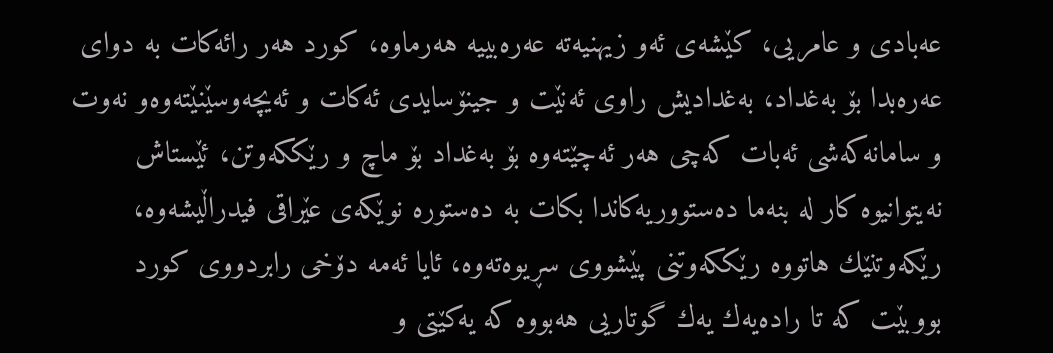عه‌بادی و عامریی، كێشه‌ی ئه‌و زیهنیه‌ته‌ عه‌ره‌بییه‌ هه‌رماوه‌، كورد هه‌ر رائه‌كات به‌ دوای عه‌ره‌بدا بۆ به‌غداد، به‌غدادیش راوی ئه‌نێت و جینۆسایدی ئه‌كات و ئه‌یچه‌وسێنێته‌وه‌و نه‌وت و سامانه‌كه‌شی ئه‌بات كه‌چی هه‌ر ئه‌چێته‌وه‌ بۆ به‌غداد بۆ ماچ و رێككه‌وتن، ئێستاش نه‌یتوانیوه‌ كار له‌ بنه‌ما ده‌ستووریه‌كاندا بكات به‌ ده‌ستوره‌ نوێكه‌ی عێراقی فیدراڵیشه‌وه‌، رێكه‌وتنێك هاتووه‌ رێككه‌وتنی پێشووی سڕیوه‌ته‌وه‌، ئایا ئه‌مه‌ دۆخی رابردووی كورد بووبێت كه‌ تا راده‌یه‌ك یه‌ك گوتاریی هه‌بووه‌ كه‌ یه‌كێتی و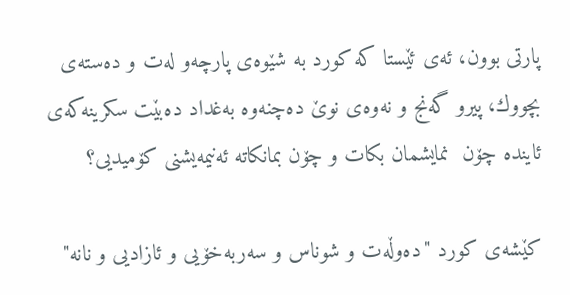پارتی بوون، ئه‌ی ئێستا كه‌ كورد به‌ شێوه‌ی پارچه‌و له‌ت و ده‌سته‌ی بچووك، پیرو گه‌نج و نه‌وه‌ی نوێ ده‌چنه‌وه‌ به‌غداد ده‌بێت سكرینه‌كه‌ی ئاینده‌ چۆن  نمایشمان بكات و چۆن بمانكاته‌ ئه‌نیمه‌یشنی كۆمیدیی؟

كێشه‌ی كورد "ده‌وڵه‌ت و شوناس و سه‌ربه‌خۆیی و ئازادیی و نانه‌"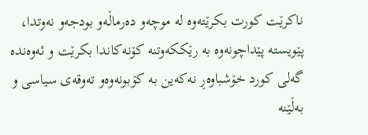ناكرێت كورت بكرێته‌وه‌ له‌ موچه‌و ده‌رماڵه‌و بودجه‌و نه‌وتدا، پێویسته‌ پێداچونه‌وه‌ به‌ رێككه‌وتنه‌ كۆنه‌كاندا بكرێت و ئه‌وه‌نده‌ گه‌لی كورد خۆشباوه‌ڕ نه‌كه‌ین به‌ كۆبونه‌وه‌و ته‌وقه‌ی سیاسی و به‌ڵێنه‌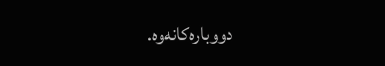دووباره‌كانه‌وه‌.